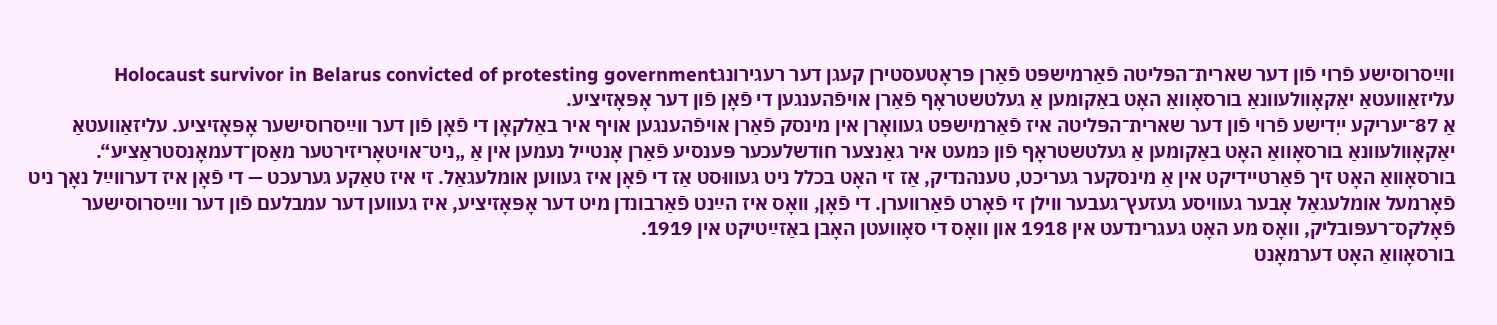ווײַסרוסישע פֿרוי פֿון דער שארית־הפּליטה פֿאַרמישפּט פֿאַרן פּראָטעסטירן קעגן דער רעגירונגHolocaust survivor in Belarus convicted of protesting government
עליזאַוועטאַ יאַקאָוולעוונאַ בורסאָוואַ האָט באַקומען אַ געלטשטראָף פֿאַרן אויפֿהענגען די פֿאָן פֿון דער אָפּאָזיציע.
אַ 87־יעריקע ייִדישע פֿרוי פֿון דער שארית־הפּליטה איז פֿאַרמישפּט געוואָרן אין מינסק פֿאַרן אויפֿהענגען אויף איר באַלקאָן די פֿאָן פֿון דער ווײַסרוסישער אָפּאָזיציע. עליזאַוועטאַ יאַקאָוולעוונאַ בורסאָוואַ האָט באַקומען אַ געלטשטראָף פֿון כּמעט איר גאַנצער חודשלעכער פּענסיע פֿאַרן אָנטייל נעמען אין אַ „ניט־אויטאָריזירטער מאַסן־דעמאָנסטראַציע“.
בורסאָוואַ האָט זיך פֿאַרטיידיקט אין אַ מינסקער געריכט, טענהנדיק, אַז זי האָט בכלל ניט געוווּסט אַז די פֿאָן איז געווען אומלעגאַל. זי איז טאַקע גערעכט — די פֿאָן איז דערווײַל נאָך ניט פֿאָרמעל אומלעגאַל אָבער געוויסע געזעץ־געבער ווילן זי פֿאָרט פֿאַרווערן. די פֿאָן, וואָס איז הײַנט פֿאַרבונדן מיט דער אָפּאָזיציע, איז געווען דער עמבלעם פֿון דער ווײַסרוסישער פֿאָלקס־רעפּובליק, וואָס מע האָט געגרינדעט אין 1918 און וואָס די סאָוועטן האָבן באַזײַטיקט אין 1919.
בורסאָוואַ האָט דערמאָנט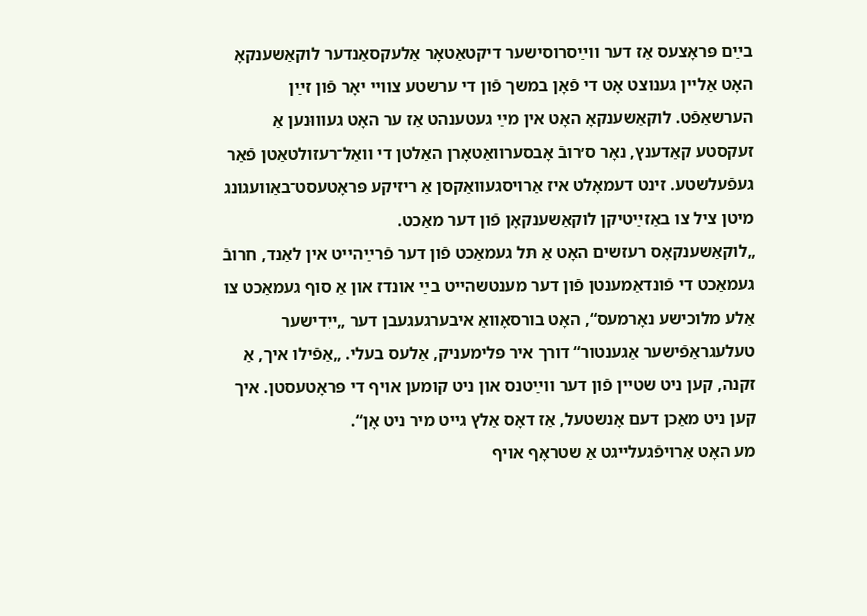בײַם פּראָצעס אַז דער ווײַסרוסישער דיקטאַטאָר אַלעקסאַנדער לוקאַשענקאָ האָט אַליין גענוצט אָט די פֿאָן במשך פֿון די ערשטע צוויי יאָר פֿון זײַן הערשאַפֿט. לוקאַשענקאָ האָט אין מײַ געטענהט אַז ער האָט געוווּנען אַ זעקסטע קאַדענץ, נאָר ס׳רובֿ אָבסערוואַטאָרן האַלטן די וואַל־רעזולטאַטן פֿאַר געפֿעלשטע. זינט דעמאָלט איז אַרויסגעוואַקסן אַ ריזיקע פּראָטעסט־באַוועגונג מיטן ציל צו באַזײַטיקן לוקאַשענקאָן פֿון דער מאַכט.
„לוקאַשענקאָס רעזשים האָט אַ תּל געמאַכט פֿון דער פֿרײַהייט אין לאַנד, חרובֿ געמאַכט די פֿונדאַמענטן פֿון דער מענטשהייט בײַ אונדז און אַ סוף געמאַכט צו אַלע מלוכישע נאָרמעס“, האָט בורסאָוואַ איבערגעגעבן דער „ייִדישער טעלעגראַפֿישער אַגענטור“ דורך איר פּלימעניק, אַלעס בעלי. „אַפֿילו איך, אַ זקנה, קען ניט שטיין פֿון דער ווײַטנס און ניט קומען אויף די פּראָטעסטן. איך קען ניט מאַכן דעם אָנשטעל, אַז דאָס אַלץ גייט מיר ניט אָן“.
מע האָט אַרויפֿגעלייגט אַ שטראָף אויף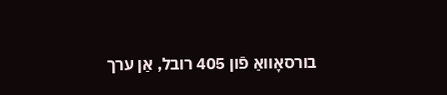בורסאָוואַ פֿון 405 רובל, אַן ערך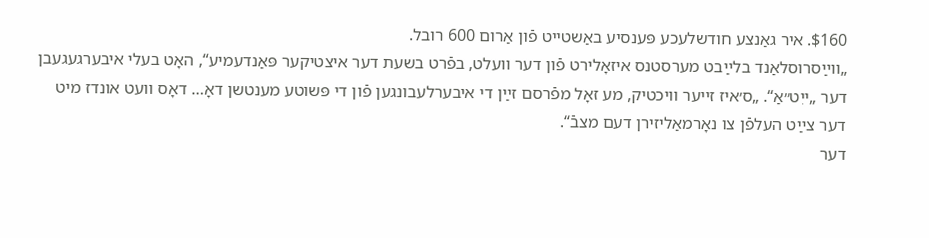$160. איר גאַנצע חודשלעכע פּענסיע באַשטייט פֿון אַרום 600 רובל.
„ווײַסרוסלאַנד בלײַבט מערסטנס איזאָלירט פֿון דער וועלט, בפֿרט בשעת דער איצטיקער פּאַנדעמיע“, האָט בעלי איבערגעגעבן דער „ייִט׳׳אַ“. „ס׳איז זייער וויכטיק, מע זאָל מפֿרסם זײַן די איבערלעבונגען פֿון די פּשוטע מענטשן דאָ… דאָס וועט אונדז מיט דער צײַט העלפֿן צו נאָרמאַליזירן דעם מצבֿ“.
דער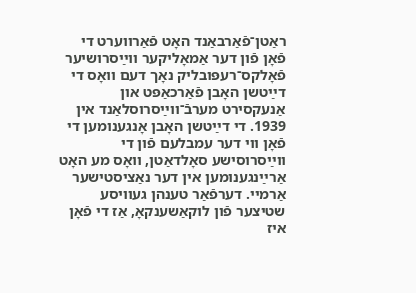ראַטן־פֿאַרבאַנד האָט פֿאַרווערט די פֿאָן פֿון דער אַמאָליקער ווײַסרושיער פֿאָלקס־רעפּובליק נאָך דעם וואָס די דײַטשן האָבן פֿאַרכאַפּט און אַנעקסירט מערבֿ־ווײַסרוסלאַנד אין 1939. די דײַטשן האָבן אָנגענומען די פֿאָן ווי דער עמבלעם פֿון די ווײַסרוסישע סאָלדאַטן, וואָס מע האָט אַרײַנגענומען אין דער נאַציסטישער אַרמיי. דערפֿאַר טענהן געוויסע שטיצער פֿון לוקאַשענקאָ, אַז די פֿאָן איז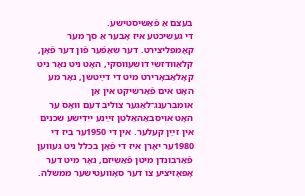בעצם אַ פֿאַשיסטישע.
די געשיכטע איז אָבער אַ סך מער קאָמפּליצירט. דער שאַפֿער פֿון דער פֿאָן, קלאַוודזשי דושעווסקי, האָט ניט נאָר ניט קאָלאַבאָרירט מיט די דײַטשן, נאָר מע האָט אים פֿאַרשיקט אין אַן אומברענג־לאַגער צוליב דעם וואָס ער האָט אויסבאַהאַלטן זײַנע ייִדישע שכנים אין זײַן קעלער. אין די 1950ער ביז די 1980ער יאָרן איז די פֿאָן בכלל ניט געווען פֿאַרבונדן מיטן פֿאַשיזם, נאָר מיט דער אָפּאָזיציע צו דער סאָוועטישער ממשלה.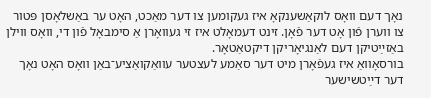נאָך דעם וואָס לוקאַשענקאָ איז געקומען צו דער מאַכט, האָט ער באַשלאָסן פּטור צו ווערן פֿון אָט דער פֿאָן. זינט דעמאָלט איז זי געוואָרן אַ סימבאָל פֿון די, וואָס ווילן באַזײַטיקן דעם לאַנגיאָריקן דיקטאַטאָר.
בורסאָוואַ איז געפֿאָרן מיט דער סאַמע לעצטער עוואַקואַציע־באַן וואָס האָט נאָך דער דײַטשישער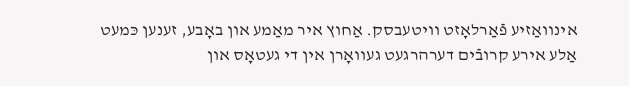אינוואַזיע פֿאַרלאָזט וויטעבסק. אַחוץ איר מאַמע און באָבע, זענען כּמעט אַלע אירע קרובֿים דערהרגעט געוואָרן אין די געטאָס און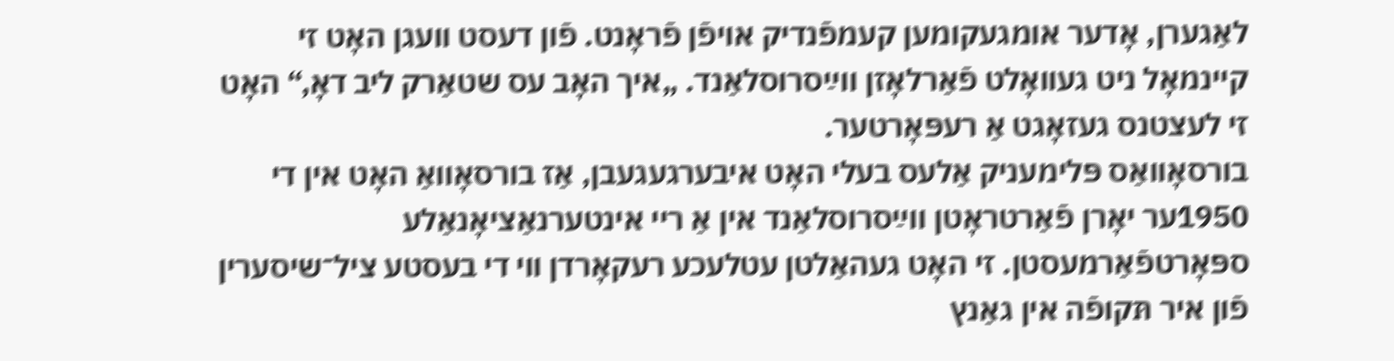לאַגערן, אָדער אומגעקומען קעמפֿנדיק אויפֿן פֿראָנט. פֿון דעסט וועגן האָט זי קיינמאָל ניט געוואָלט פֿאַרלאָזן ווײַסרוסלאַנד. „איך האָב עס שטאַרק ליב דאָ,“ האָט זי לעצטנס געזאָגט אַ רעפּאָרטער.
בורסאָוואַס פּלימעניק אַלעס בעלי האָט איבערגעגעבן, אַז בורסאָוואַ האָט אין די 1950ער יאָרן פֿאַרטראָטן ווײַסרוסלאַנד אין אַ ריי אינטערנאַציאָנאַלע ספּאָרטפֿאַרמעסטן. זי האָט געהאַלטן עטלעכע רעקאָרדן ווי די בעסטע ציל־שיסערין פֿון איר תּקופֿה אין גאַנץ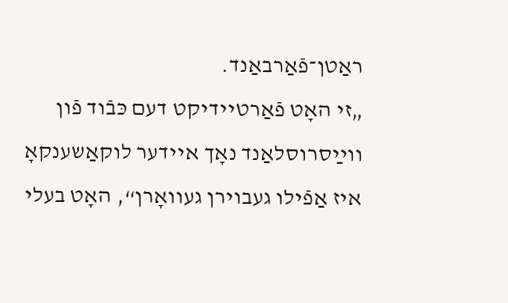ראַטן־פֿאַרבאַנד.
„זי האָט פֿאַרטיידיקט דעם כּבֿוד פֿון ווײַסרוסלאַנד נאָך איידער לוקאַשענקאָ איז אַפֿילו געבוירן געוואָרן“, האָט בעלי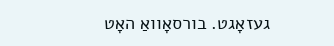געזאָגט. בורסאָוואַ האָט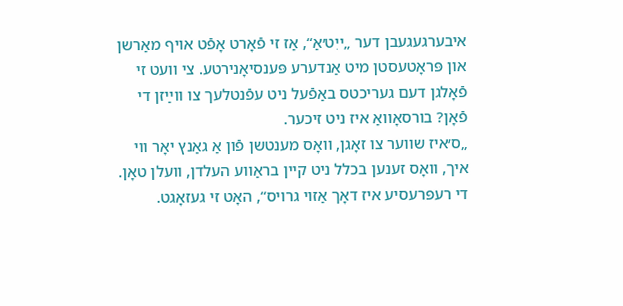איבערגעגעבן דער „ייִט׳אַ“, אַז זי פֿאָרט אָפֿט אויף מאַרשן און פּראָטעסטן מיט אַנדערע פּענסיאָנירטע. צי וועט זי פֿאָלגן דעם געריכטס באַפֿעל ניט עפֿנטלעך צו ווײַזן די פֿאָן? בורסאָוואַ איז ניט זיכער.
„ס׳איז שווער צו זאָגן, וואָס מענטשן פֿון אַ גאַנץ יאָר ווי איך, וואָס זענען בכלל ניט קיין בראַווע העלדן, וועלן טאָן. די רעפּרעסיע איז דאָך אַזוי גרויס“, האָט זי געזאָגט.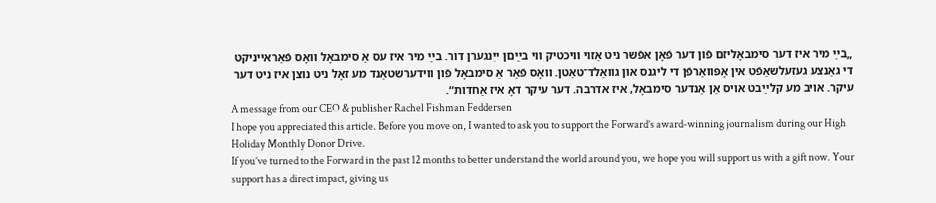„בײַ מיר איז דער סימבאָליזם פֿון דער פֿאָן אפֿשר ניט אַזוי וויכטיק ווי בײַםן ייִנגערן דור. בײַ מיר איז עס אַ סימבאָל וואָס פֿאַראייניקט די גאַנצע געזעלשאַפֿט אין אָפּוואַרפֿן די ליגנס און גוואַלד־טאַטן. וואָס פֿאַר אַ סימבאָל פֿון ווידערשטאַנד מע זאָל ניט נוצן איז ניט דער עיקר. אויב מע קלײַבט אויס אַן אַנדער סימבאָל, איז אדרבה. דער עיקר דאָ איז אַחדות“.
A message from our CEO & publisher Rachel Fishman Feddersen
I hope you appreciated this article. Before you move on, I wanted to ask you to support the Forward’s award-winning journalism during our High Holiday Monthly Donor Drive.
If you’ve turned to the Forward in the past 12 months to better understand the world around you, we hope you will support us with a gift now. Your support has a direct impact, giving us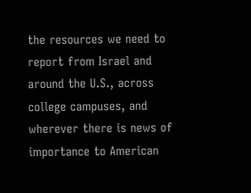the resources we need to report from Israel and around the U.S., across college campuses, and wherever there is news of importance to American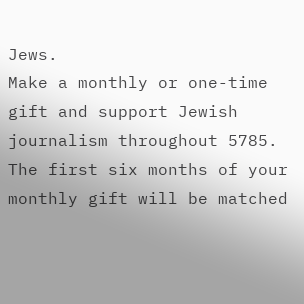Jews.
Make a monthly or one-time gift and support Jewish journalism throughout 5785. The first six months of your monthly gift will be matched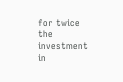for twice the investment in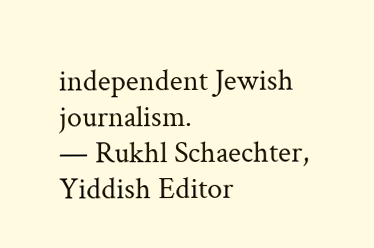independent Jewish journalism.
— Rukhl Schaechter, Yiddish Editor